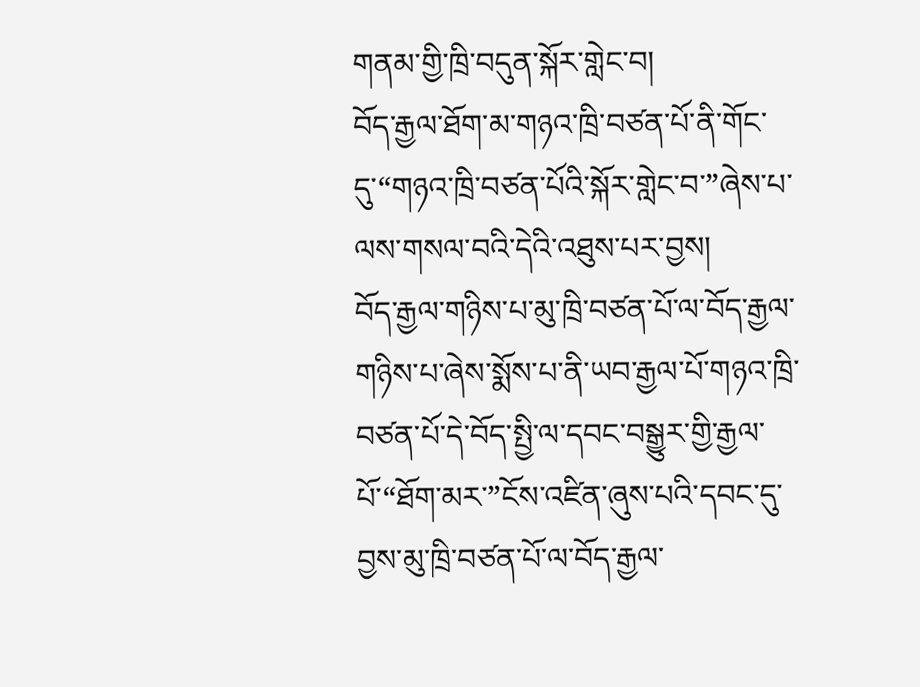གནམ་གྱི་ཁྲི་བདུན་སྐོར་གླེང་བ།
བོད་རྒྱལ་ཐོག་མ་གཉའ་ཁྲི་བཙན་པོ་ནི་གོང་དུ་“གཉའ་ཁྲི་བཙན་པོའི་སྐོར་གླེང་བ་”ཞེས་པ་ལས་གསལ་བའི་དེའི་འཐུས་པར་བྱས།
བོད་རྒྱལ་གཉིས་པ་མུ་ཁྲི་བཙན་པོ་ལ་བོད་རྒྱལ་གཉིས་པ་ཞེས་སྨོས་པ་ནི་ཡབ་རྒྱལ་པོ་གཉའ་ཁྲི་བཙན་པོ་དེ་བོད་སྤྱི་ལ་དབང་བསྒྱུར་གྱི་རྒྱལ་པོ་“ཐོག་མར་”ངོས་འཛིན་ཞུས་པའི་དབང་དུ་བྱས་མུ་ཁྲི་བཙན་པོ་ལ་བོད་རྒྱལ་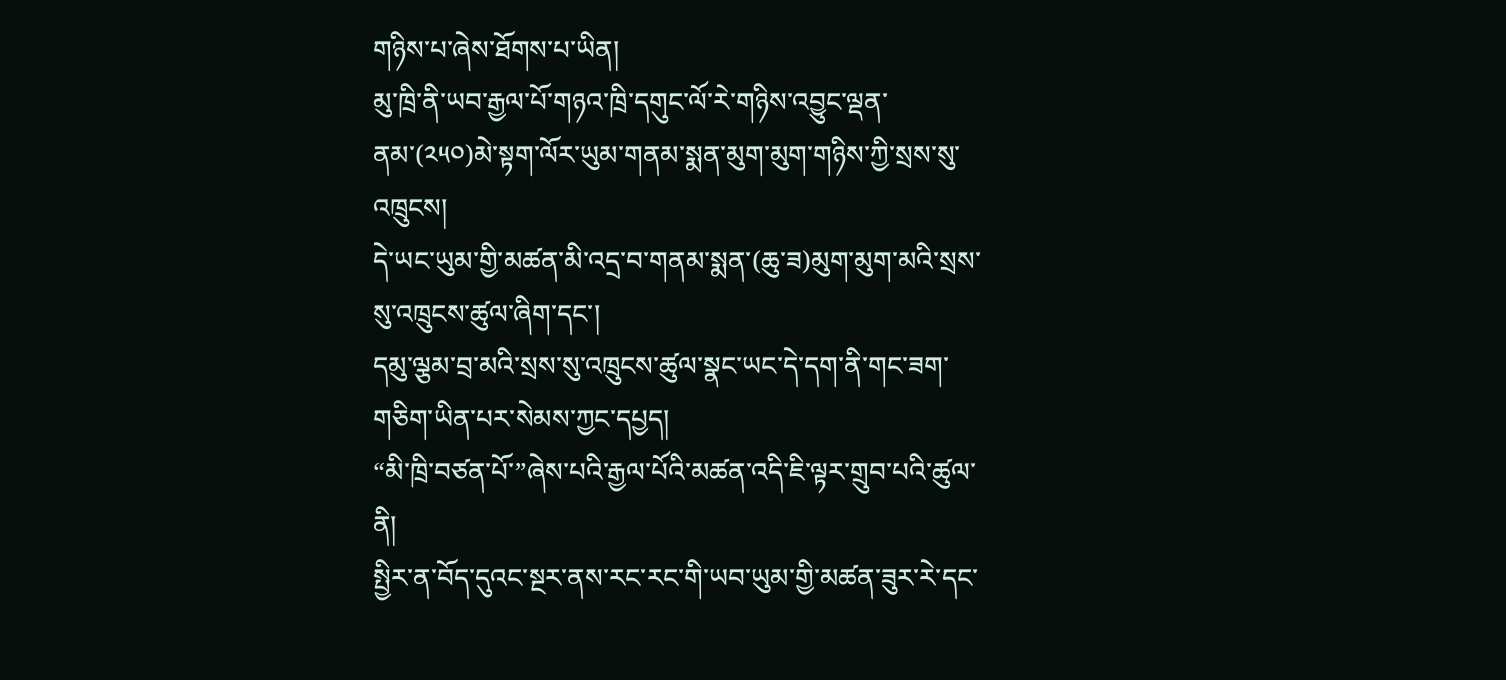གཉིས་པ་ཞེས་ཐོགས་པ་ཡིན།
མུ་ཁྲི་ནི་ཡབ་རྒྱལ་པོ་གཉའ་ཁྲི་དགུང་ལོ་རེ་གཉིས་འབྱུང་ལྡན་ནམ་(༢༥༠)མེ་སྟག་ལོར་ཡུམ་གནམ་སྨན་མུག་མུག་གཉིས་ཀྱི་སྲས་སུ་འཁྲུངས།
དེ་ཡང་ཡུམ་གྱི་མཚན་མི་འདྲ་བ་གནམ་སྨན་(ཆུ་ཟ)མུག་མུག་མའི་སྲས་སུ་འཁྲུངས་ཚུལ་ཞིག་དང་།
དམུ་ལྕམ་བྲ་མའི་སྲས་སུ་འཁྲུངས་ཚུལ་སྣང་ཡང་དེ་དག་ནི་གང་ཟག་གཅིག་ཡིན་པར་སེམས་ཀྱང་དཔྱད།
“མི་ཁྲི་བཙན་པོ་”ཞེས་པའི་རྒྱལ་པོའི་མཚན་འདི་ཇི་ལྟར་གྲུབ་པའི་ཚུལ་ནི།
སྤྱིར་ན་བོད་དུའང་སྔར་ནས་རང་རང་གི་ཡབ་ཡུམ་གྱི་མཚན་ཟུར་རེ་དང་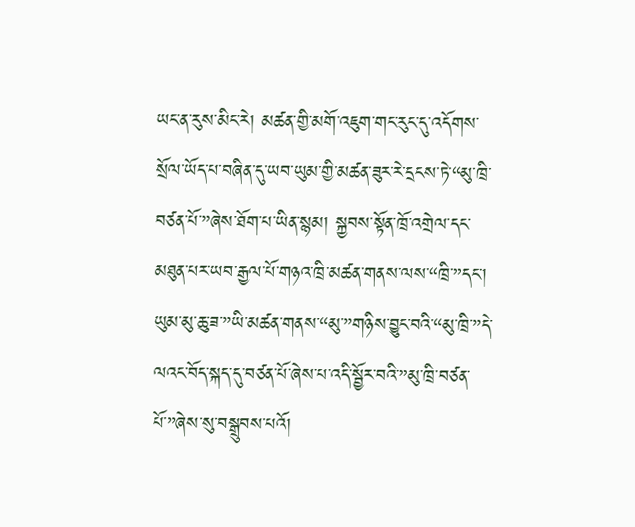ཡང་ན་རུས་མིང་རེ། མཚན་གྱི་མགོ་འཇུག་གང་རུང་དུ་འདོགས་སྲོལ་ཡོད་པ་བཞིན་དུ་ཡབ་ཡུམ་གྱི་མཚན་ཟུར་རེ་དྲངས་ཏེ་“མུ་ཁྲི་བཙན་པོ་”ཞེས་ཐོག་པ་ཡིན་སྙམ། སྐྱབས་སྟོན་ཁྲོ་འགྲེལ་དང་མཐུན་པར་ཡབ་རྒྱལ་པོ་གཉའ་ཁྲི་མཚན་གནས་ལས་“ཁྲི་”དང་། ཡུམ་མུ་ཆུ་ཟ་”ཡི་མཚན་གནས་“མུ་”གཉིས་བྱུང་བའི་“མུ་ཁྲི་”དེ་ལའང་བོད་སྐད་དུ་བཙན་པོ་ཞེས་པ་འདི་སྦྱོར་བའི་”མུ་ཁྲི་བཙན་པོ་”ཞེས་སུ་བསྒྲུབས་པའོ།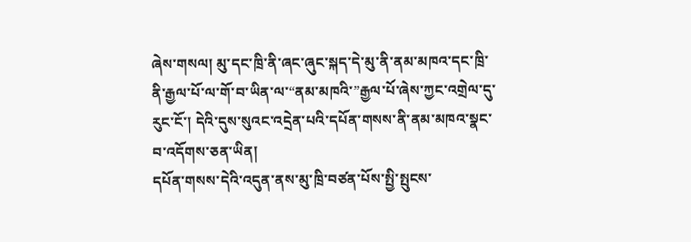ཞེས་གསལ། མུ་དང་ཁྲི་ནི་ཞང་ཞུང་སྐད་དེ་མུ་ནི་ནམ་མཁའ་དང་ཁྲི་ནི་རྒྱལ་པོ་ལ་གོ་བ་ཡིན་ལ་“ནམ་མཁའི་”རྒྱལ་པོ་ཞེས་ཀྱང་འགྲེལ་དུ་རུང་ངོ་། དེའི་དུས་སུའང་འདྲེན་པའི་དཔོན་གསས་ནི་ནམ་མཁའ་སྣང་བ་འདོགས་ཅན་ཡིན།
དཔོན་གསས་དེའི་འདུན་ནས་མུ་ཁྲི་བཙན་པོས་སྤྱི་སྤུངས་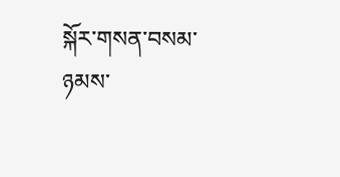སྐོར་གསན་བསམ་ཉམས་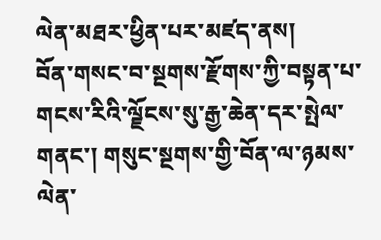ལེན་མཐར་ཕྱིན་པར་མཛད་ནས།
བོན་གསང་བ་སྔགས་རྫོགས་ཀྱི་བསྟན་པ་གངས་རིའི་ལྗོངས་སུ་རྒྱ་ཆེན་དར་སྤེལ་གནང་། གསུང་སྔགས་གྱི་བོན་ལ་ཉམས་ལེན་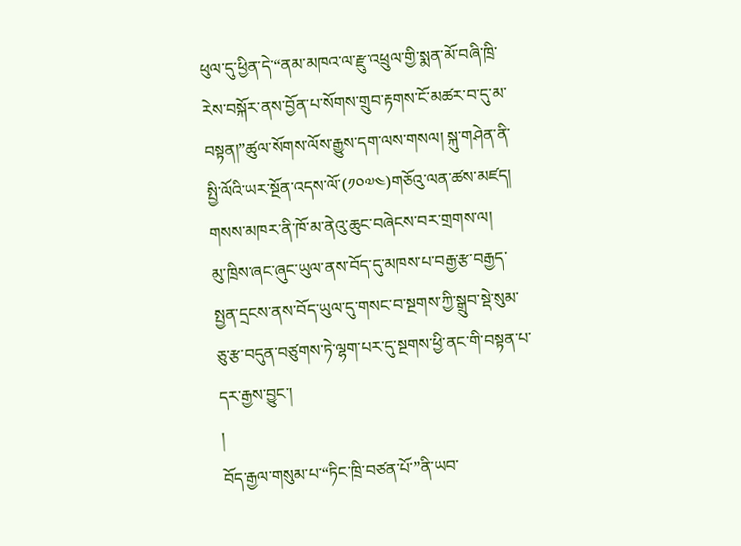ཕུལ་དུ་ཕྱིན་དེ་“ནམ་མཁའ་ལ་རྫུ་འཕྲུལ་གྱི་སྨན་མོ་བཞི་ཁྲི་རེས་བསྐོར་ནས་བྱོན་པ་སོགས་གྲུབ་རྟགས་ངོ་མཚར་བ་དུ་མ་བསྟན།”ཚུལ་སོགས་ལོས་རྒྱུས་དག་ལས་གསལ། སྐུ་གཤེན་ནི་སྤྱི་ལོའི་ཡར་སྔོན་འདས་ལོ་(༡༠༧༤)གཅོའུ་ལན་ཚས་མཛད། གསས་མཁར་ནི་ཁོ་མ་ནེའུ་ཆུང་བཞེངས་བར་གྲགས་ལ།
མུ་ཁྲིས་ཞང་ཞུང་ཡུལ་ནས་བོད་དུ་མཁས་པ་བརྒྱ་རྩ་བརྒྱད་སྤྱན་དྲངས་ནས་བོད་ཡུལ་དུ་གསང་བ་སྔགས་ཀྱི་སྒྲུབ་སྡེ་སུམ་ཅུ་རྩ་བདུན་བཙུགས་ཏེ་ལྷག་པར་དུ་སྔགས་ཕྱི་ནང་གི་བསྟན་པ་དར་རྒྱས་བྱུང་།
།
བོད་རྒྱལ་གསུམ་པ་“ཏིང་ཁྲི་བཙན་པོ་”ནི་ཡབ་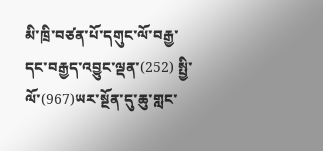མི་ཁྲི་བཙན་པོ་དགུང་ལོ་བརྒྱ་དང་བརྒྱད་འབྱུང་ལྡན་(252) སྤྱི་ལོ་(967)ཡར་སྔོན་དུ་ཆུ་གླང་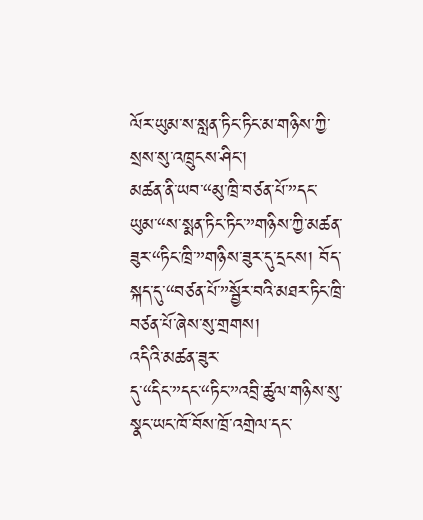ལོར་ཡུམ་ས་སླན་ཏིང་ཏིང་མ་གཉིས་ཀྱི་སྲས་སུ་འཁྲུངས་ཤིང་།
མཚན་ནི་ཡབ་“མུ་ཁྲི་བཙན་པོ་”དང་ཡུམ་“ས་སྨན་ཏིང་ཏིང་”གཉིས་ཀྱི་མཚན་ཟུར་“ཏིང་ཁྲི་”གཉིས་ཟུར་དུ་དྲངས། བོད་སྐད་དུ་“བཙན་པོ་”སྦྱོར་བའི་མཐར་ཏིང་ཁྲི་བཙན་པོ་ཞེས་སུ་གྲགས།
འདིའི་མཚན་ཟུར་དུ་“དིང་”དང་“ཏིང་”འབྲི་ཚུལ་གཉིས་སུ་སྣང་ཡང་ཁོ་བོས་ཁྲོ་འགྲེལ་དང་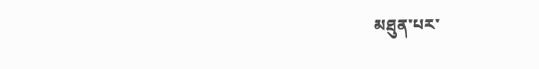མཐུན་པར་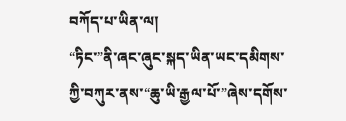བཀོད་པ་ཡིན་ལ།
“ཏིང་”ནི་ཞང་ཞུང་སྐད་ཡིན་ཡང་དམིགས་ཀྱི་བཀུར་ནས་“ཆུ་ཡི་རྒྱལ་པོ་”ཞེས་དགོས་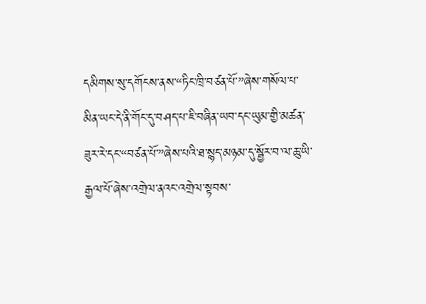དམིགས་སུ་དགོངས་ནས་“ཏིང་ཁྲི་བཙན་པོ་”ཞེས་གསོལ་པ་མིན་ཡང་དེ་ནི་གོང་དུ་བཤད་པ་ཇི་བཞིན་ཡབ་དང་ཡུམ་གྱི་མཚན་ཟུར་རེ་དང་“བཙན་པོ་”ཞེས་པའི་ཐ་སྙད་མཉམ་དུ་སྦྱོར་བ་ལ་ཆུ་ཡི་རྒྱལ་པོ་ཞེས་འགྲེལ་ནའང་འགྲེལ་སྟབས་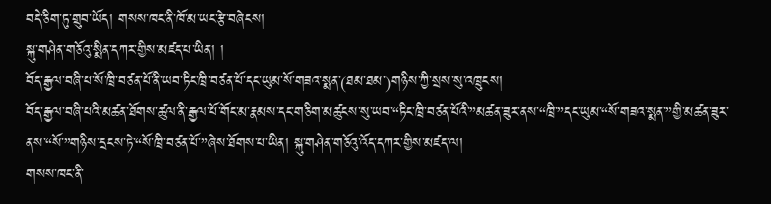བདེ་ཅིག་ཏུ་གྲུབ་ཡོད། གསས་ཁང་ནི་ཁོ་མ་ཡང་རྩེ་བཞེངས།
སྐུ་གཤེན་གཅོའུ་སྨིན་དཀར་གྱིས་མཛད་པ་ཡིན། །
བོད་རྒྱལ་བཞི་པ་སོ་ཁྲི་བཙན་པོ་ནི་ཡབ་ཏིང་ཁྲི་བཙན་པོ་དང་ཡུམ་སོ་གཟའ་སྨན་(ཐམ་ཐམ་)གཉིས་ཀྱི་སྲས་སུ་འཁྲུངས།
བོད་རྒྱལ་བཞི་པའི་མཚན་ཐོགས་ཚུལ་ནི་རྒྱལ་པོ་གོང་མ་རྣམས་དང་གཅིག་མཚུངས་སུ་ཡབ་“ཏིང་ཁྲི་བཙན་པོའི་”མཚན་ཟུར་ནས་“ཁྲི་”དང་ཡུམ་“སོ་གཟའ་སྨན་”གྱི་མཚན་ཟུར་ནས་“སོ་”གཉིས་དྲངས་ཏེ་“སོ་ཁྲི་བཙན་པོ་”ཞེས་ཐོགས་པ་ཡིན། སྐུ་གཤེན་གཅོའུ་འོད་དཀར་གྱིས་མཛད་ལ།
གསས་ཁང་ནི་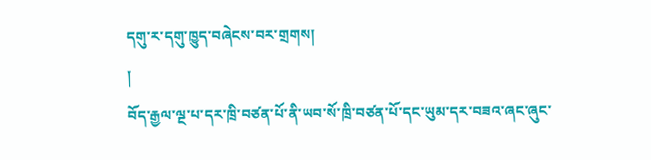དགུ་ར་དགུ་ཁྱུད་བཞེངས་བར་གྲགས།
།
བོད་རྒྱལ་ལྔ་པ་དར་ཁྲི་བཙན་པོ་ནི་ཡབ་སོ་ཁྲི་བཙན་པོ་དང་ཡུམ་དར་བཟའ་ཞང་ཞུང་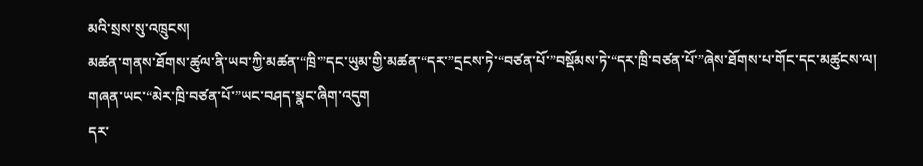མའི་སྲས་སུ་འཁྲུངས།
མཚན་གནས་ཐོགས་ཚུལ་ནི་ཡབ་ཀྱི་མཚན་“ཁྲི་”དང་ཡུམ་གྱི་མཚན་“དར་”དྲངས་ཏེ་“བཙན་པོ་”བསྡོམས་ཏེ་“དར་ཁྲི་བཙན་པོ་”ཞེས་ཐོགས་པ་གོང་དང་མཚུངས་ལ།
གཞན་ཡང་“མེར་ཁྲི་བཙན་པོ་”ཡང་བཤད་སྣང་ཞིག་འདུག
དར་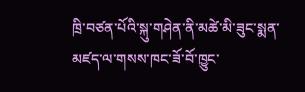ཁྲི་བཙན་པོའི་སྐུ་གཤེན་ནི་མཚེ་མི་ཟུང་སྨན་མཛད་ལ་གསས་ཁང་ཟོ་བོ་ཁྱུང་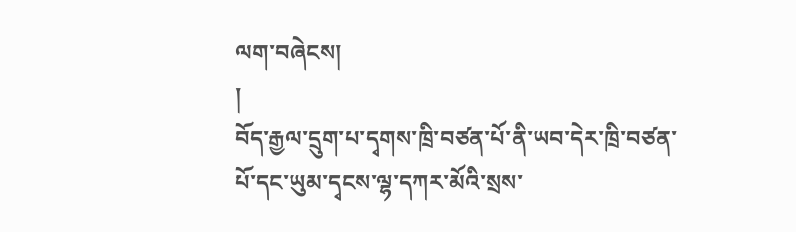ལག་བཞེངས།
།
བོད་རྒྱལ་དྲུག་པ་དྭགས་ཁྲི་བཙན་པོ་ནི་ཡབ་དེར་ཁྲི་བཙན་པོ་དང་ཡུམ་དྭངས་ལྷ་དཀར་མོའི་སྲས་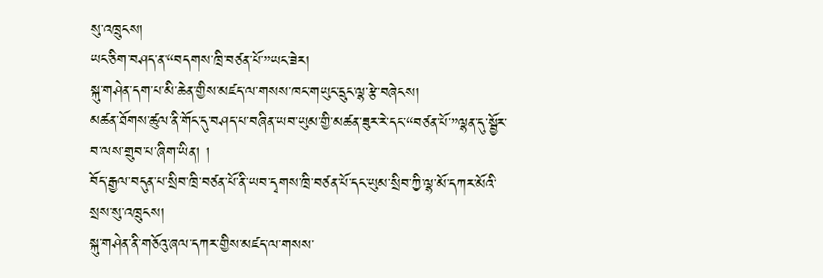སུ་འཁྲུངས།
ཡང་ཅིག་བཤད་ན་“བདགས་ཁྲི་བཙན་པོ་”ཡང་ཟེར།
སྐུ་གཤེན་དག་པ་མི་ཆེན་གྱིས་མཛད་ལ་གསས་ཁང་གཡུང་དྲུང་ལྷ་རྩེ་བཞེངས།
མཚན་ཐོགས་ཚུལ་ནི་གོང་དུ་བཤད་པ་བཞིན་ཡབ་ཡུམ་གྱི་མཚན་ཟུར་རེ་དང་“བཙན་པོ་”ལྷན་དུ་སྦྱོར་བ་ལས་གྲུབ་པ་ཞིག་ཡིན། །
བོད་རྒྱལ་བདུན་པ་སྲིབ་ཁྲི་བཙན་པོ་ནི་ཡབ་དྭགས་ཁྲི་བཙན་པོ་དང་ཡུམ་སྲིབ་ཀྱི་ལྷ་མོ་དཀར་མོའི་སྲས་སུ་འཁྲུངས།
སྐུ་གཤེན་ནི་གཅོའུ་ཞལ་དཀར་གྱིས་མཛད་ལ་གསས་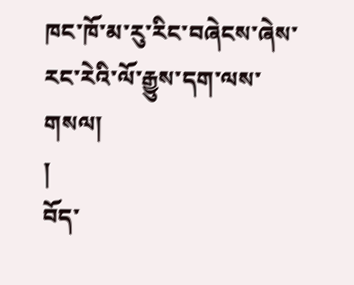ཁང་ཁོ་མ་རུ་རིང་བཞེངས་ཞེས་རང་རེའི་ལོ་རྒྱུས་དག་ལས་གསལ།
།
བོད་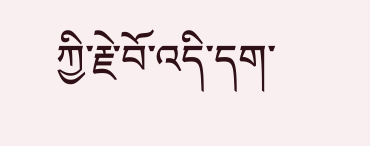ཀྱི་རྗེ་བོ་འདི་དག་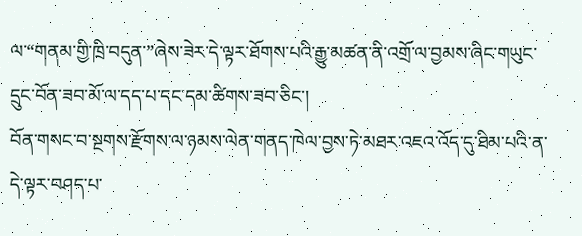ལ་“གནམ་གྱི་ཁྲི་བདུན་”ཞེས་ཟེར་དེ་ལྟར་ཐོགས་པའི་རྒྱུ་མཚན་ནི་འགྲོ་ལ་བྱམས་ཞིང་གཡུང་དྲུང་བོན་ཟབ་མོ་ལ་དད་པ་དང་དམ་ཚིགས་ཟབ་ཅིང་།
བོན་གསང་བ་སྔགས་རྫོགས་ལ་ཉམས་ལེན་གནད་ཁེལ་བྱས་ཏེ་མཐར་འཇའ་འོད་དུ་ཐིམ་པའི་ན་དེ་ལྟར་བཤད་པ་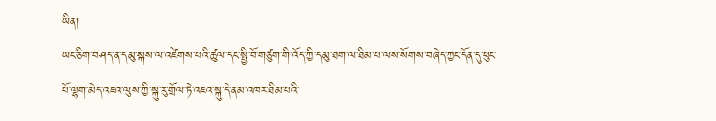ཡིན།
ཡང་ཅིག་བཤད་ན་དམུ་སྐས་ལ་འཛེགས་པའི་ཚུལ་དང་སྤྱི་བོ་གཙུག་གི་འོད་ཀྱི་དམུ་ཐག་ལ་ཐིམ་པ་ལས་སོགས་བཞེད་ཀྱང་དོན་དུ་ཕུང་པོ་ལྷག་མེད་འཇའ་ལུས་ཀྱི་སྐུ་རུ་གྲོལ་ཏེ་འཇའ་སྐུ་དེ་ནམ་འཁར་ཐིམ་པའི་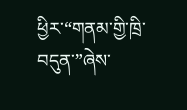ཕྱིར་“གནམ་གྱི་ཁྲི་བདུན་”ཞེས་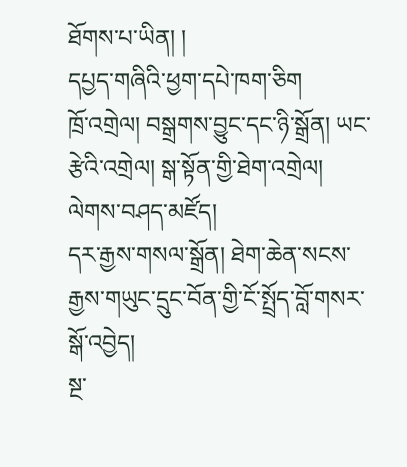ཐོགས་པ་ཡིན། །
དཔྱད་གཞིའི་ཕྱག་དཔེ་ཁག་ཅིག
ཁྲོ་འགྲེལ། བསྒྲགས་བྱུང་དང་ཉི་སྒྲོན། ཡང་རྩེའི་འགྲེལ། སྒ་སྟོན་གྱི་ཐེག་འགྲེལ། ལེགས་བཤད་མཛོད།
དར་རྒྱས་གསལ་སྒྲོན། ཐེག་ཆེན་སངས་རྒྱས་གཡུང་དྲུང་བོན་གྱི་ངོ་སྤྲོད་བློ་གསར་སྒོ་འབྱེད།
སྔ་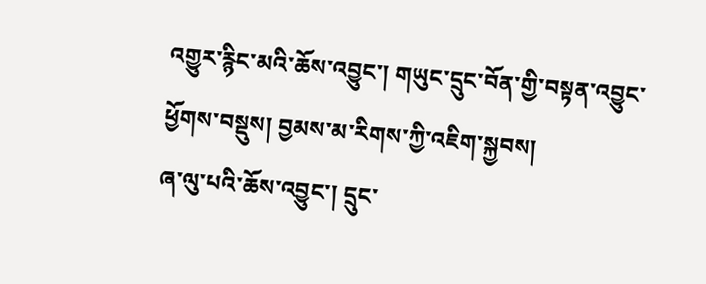འགྱུར་རྙིང་མའི་ཆོས་འབྱུང་། གཡུང་དྲུང་བོན་གྱི་བསྟན་འབྱུང་ཕྱོགས་བསྡུས། བྱམས་མ་རིགས་ཀྱི་འཇིག་སྐྱབས།
ཞ་ལུ་པའི་ཆོས་འབྱུང་། དྲུང་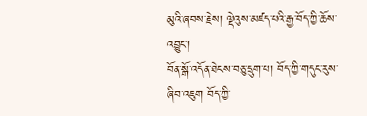མུའི་ཞབས་རྗེས། ལྡེའུས་མཛད་པའི་རྒྱ་བོད་ཀྱི་ཆོས་འབྱུང་།
བོན་སྒོ་འདོན་ཐེངས་བཅུ་དྲུག་པ། བོད་ཀྱི་གདུང་རུས་ཞིབ་འཇུག བོད་ཀྱི་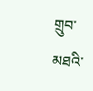གྲུབ་མཐའི་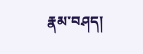རྣམ་བཤད།